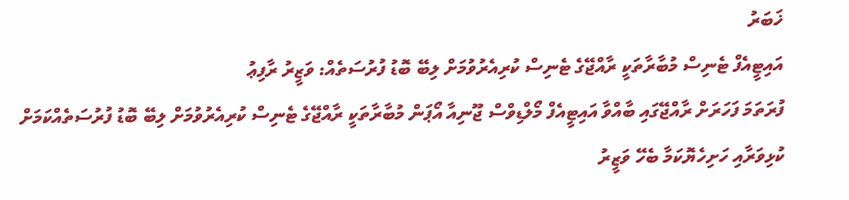ޚަބަރު
އައިޓީއެފް ޓެނިސް މުބާރާތަކީ ރާއްޖޭގެ ޓެނިސް ކުރިއެރުވުމަށް ލިބޭ ބޮޑު ފުރުސަތެއް: ވަޒީރު ރާފިޢު
ފުރަތަމަ ފަހަރަށް ރާއްޖޭގައި ބާއްވާ އައިޓީއެފް މޯލްޑިވްސް ޖޫނިއާ އޯޕަން މުބާރާތަކީ ރާއްޖޭގެ ޓެނިސް ކުރިއެރުވުމަށް ލިބޭ ބޮޑު ފުރުސަތެއްކަމަށް ކުޅިވަރާއި ހަށިހެޔޮކަމާ ބެހޭ ވަޒީރު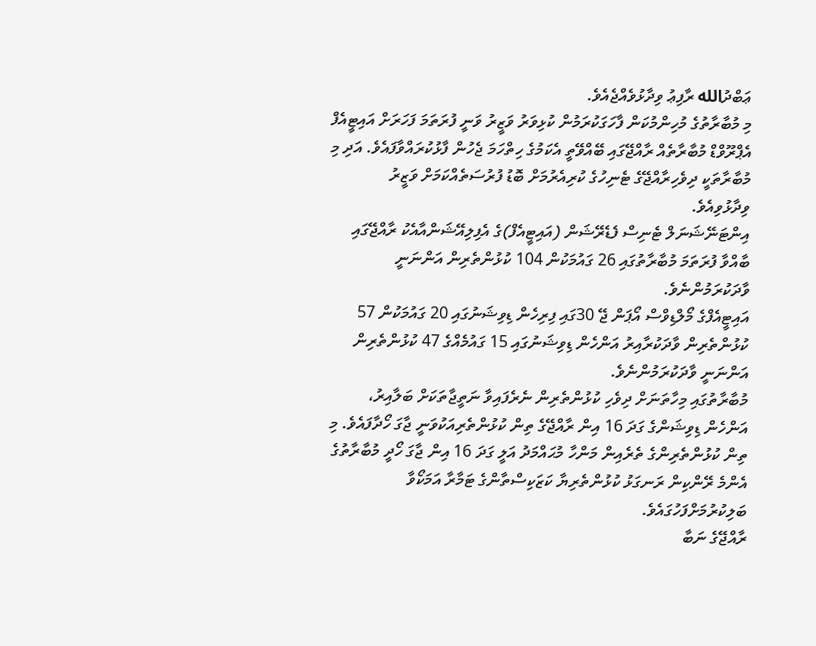ޢަބްދުالله ރާފިޢު ވިދާޅުވެއްޖެއެވެ.
މި މުބާރާތުގެ މުހިންމުކަން ފާހަގަކުރަމުން ކުޅިވަރު ވަޒީރު ވަނީ ފުރަތަމަ ފަހަރަށް އައިޓީއެފް އެޕްރޫވްޑް މުބާރާތެއް ރާއްޖޭގައި ބޭއްވޭތީ އެކަމުގެ ހިތްހަމަ ޖެހުން ފާޅުކުރައްވާފައެވެ. އަދި މި މުބާރާތަކީ ދިވެހިރާއްޖޭގެ ޓެނިހުގެ ކުރިއެރުމަށް ބޮޑު ފުރުސަތެއްކަމަށް ވަޒީރު ވިދާޅުވިއެވެ.
އިންޓަނޭޝަނަލް ޓެނިސް ފެޑެރޭޝަން (އައިޓީއެފް)ގެ އެފިލިއޭޝަންއާއެކު ރާއްޖޭގައި ބާއްވާ ފުރަތަމަ މުބާރާތުގައި 26 ގައުމަކުން 104 ކުޅުންތެރިން އަންނަނީ ވާދަކުރަމުންނެވެ.
އައިޓީއެފްގެ މޯލްޑިވްސް އޯޕަން ޖޭ 30ގައި ފިރިހެން ޑިވިޝަނުގައި 20 ގައުމަކުން 57 ކުޅުންތެރިން ވާދަކުރާއިރު އަންހެން ޑިވިޝަނުގައި 15 ގައުމެއްގެ 47 ކުޅުންތެރިން އަންނަނީ ވާދަކުރަމުންނެވެ.
މުބާރާތުގައި މިހާތަނަށް ދިވެހި ކުޅުންތެރިން ނެރެފައިވާ ނަތީޖާތަކަށް ބަލާއިރު، އަންހެން ޑިވިޝަންގެ ގަދަ 16 އިން ރާއްޖޭގެ ތިން ކުޅުންތެރިއަކުވަނީ ޖާގަ ހޯދާފައެވެ. މި ތިން ކުޅުންތެރިންގެ ތެރެއިން މަންހާ މުޙައްމަދު އަލީ ގަދަ 16 އިން ޖާގަ ހޯދީ މުބާރާތުގެ އެންމެ ރޭންކިން ރަނގަޅު ކުޅުންތެރިޔާ ކަޒަކިސްތާންގެ ޓަމާރާ އަމަކޯވާ ބަލިކުރުމަށްފަހުގައެވެ.
ރާއްޖޭގެ ނަބާ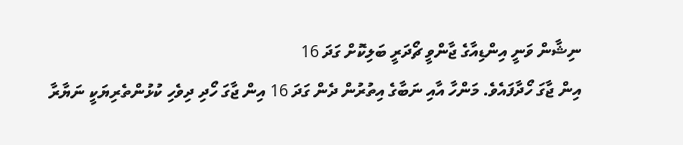ނިޝާން ވަނީ އިންޑިއާގެ ޖާންވީ ޗޯދަރީ ބަލިކޮށް ގަދަ 16
އިން ޖާގަ ހޯދާފައެވެ. މަންހާ އާއި ނަބާގެ އިތުރުން ދެން ގަދަ 16 އިން ޖާގަ ހޯދި ދިވެހި ކުޅުންތެރިޔަކީ ނަޔާރާ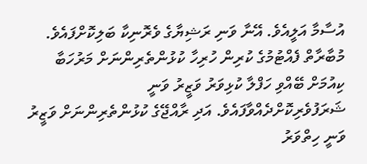އުސާމާ އަލީއެވެ. އޭނާ ވަނި ރަޝިޔާގެ ވެރޮނިކާ ބަލިކޮށްފައެވެ.
މުބާރާތް ފެއްޓުމުގެ ކުރިން ހުރިހާ ކުޅުންތެރިންނަށް މަރުހަބާ ކިއުމަށް ބޭއްވި ހަފްލާ ކުޅިވަރު ވަޒީރު ވަނީ ޝަރަފުވެރިކޮށްދެއްވާފައެވެ. އަދި ރާއްޖޭގެ ކުޅުންތެރިންނަށް ވަޒީރު ވަނީ ހިތްވަރު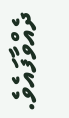ދެއްވާފައެވެ.